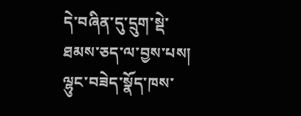དེ་བཞིན་དུ་དྲུག་སྡེ་ཐམས་ཅད་ལ་བྱས་པས། ལྷུང་བཟེད་སྣོད་ཁས་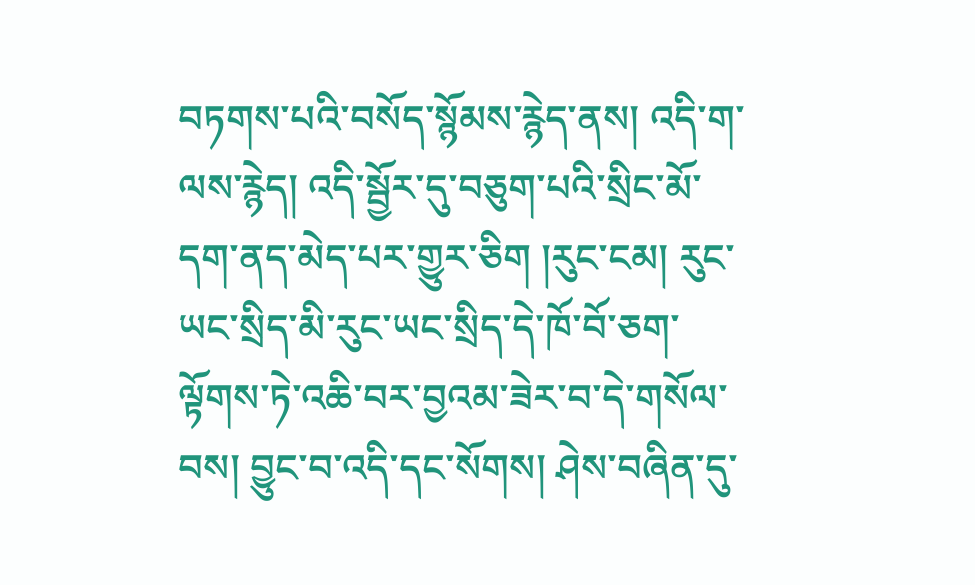བཏགས་པའི་བསོད་སྙོམས་རྙེད་ནས། འདི་ག་ལས་རྙེད། འདི་སྦྱོར་དུ་བཅུག་པའི་སྲིང་མོ་དག་ནད་མེད་པར་གྱུར་ཅིག །རུང་ངམ། རུང་ཡང་སྲིད་མི་རུང་ཡང་སྲིད་དེ་ཁོ་བོ་ཅག་ལྟོགས་ཏེ་འཆི་བར་བྱའམ་ཟེར་བ་དེ་གསོལ་བས། བྱུང་བ་འདི་དང་སོགས། ཤེས་བཞིན་དུ་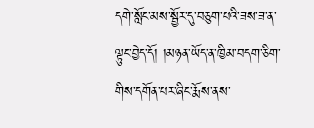དགེ་སློང་མས་སྦྱོར་དུ་བཅུག་པའི་ཟས་ཟ་ན་ལྟུང་བྱེད་དོ། །མཉན་ཡོད་ན་ཁྱིམ་བདག་ཅིག་གིས་དགོན་པར་ཞིང་རྨོས་ནས་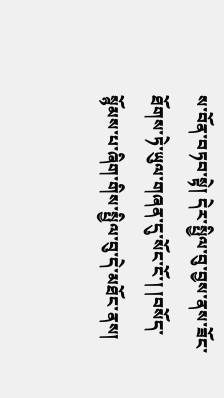ས་བོན་བཏབ་སྟེ། དེར་སྤྱིལ་བུ་བྱས་ནས་ཟོང་ཐོགས་ཏེ་ཡུལ་གཞན་དུ་སོང་ངོ་། །བསོད་སྙོམས་པ་ཞིག་གིས་སྤྱིལ་བུ་དེ་མཐོང་ནས།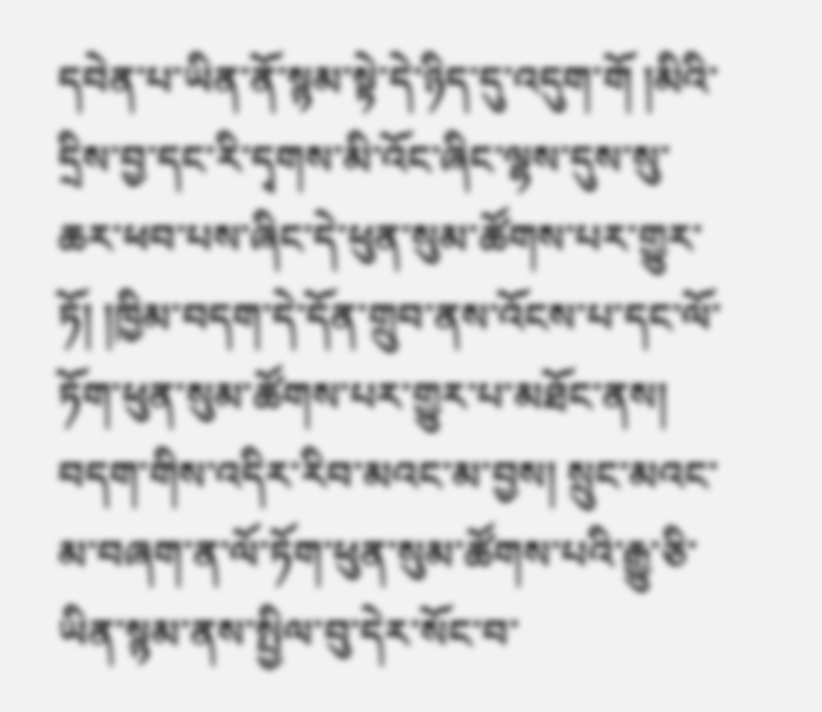དབེན་པ་ཡིན་ནོ་སྙམ་སྟེ་དེ་ཉིད་དུ་འདུག་གོ །མིའི་དྲིས་བྱ་དང་རི་དྭགས་མི་འོང་ཞིང་ལྷས་དུས་སུ་ཆར་ཕབ་པས་ཞིང་དེ་ཕུན་སུམ་ཚོགས་པར་གྱུར་ཏོ། །ཁྱིམ་བདག་དེ་དོན་གྲུབ་ནས་འོངས་པ་དང་ལོ་ཏོག་ཕུན་སུམ་ཚོགས་པར་གྱུར་པ་མཐོང་ནས། བདག་གིས་འདིར་རིབ་མའང་མ་བྱས། སྲུང་མའང་མ་བཞག་ན་ལོ་ཏོག་ཕུན་སུམ་ཚོགས་པའི་རྒྱུ་ཅི་ཡིན་སྙམ་ནས་སྤྱིལ་བུ་དེར་སོང་བ་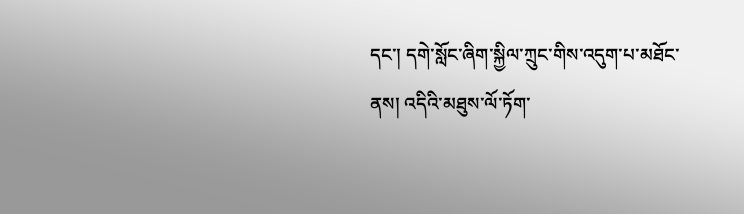དང་། དགེ་སློང་ཞིག་སྐྱིལ་ཀྲུང་གིས་འདུག་པ་མཐོང་ནས། འདིའི་མཐུས་ལོ་ཏོག་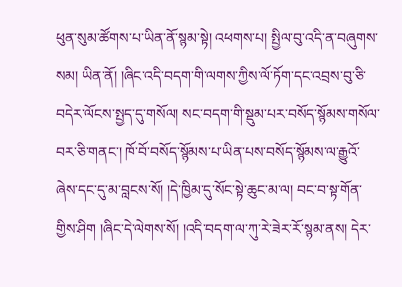ཕུན་སུམ་ཚོགས་པ་ཡིན་ནོ་སྙམ་སྟེ། འཕགས་པ། སྤྱིལ་བུ་འདི་ན་བཞུགས་སམ། ཡིན་ནོ། །ཞིང་འདི་བདག་གི་ལགས་ཀྱིས་ལོ་ཏོག་དང་འབྲས་བུ་ཅི་བདེར་ལོངས་སྤྱད་དུ་གསོལ། སང་བདག་གི་སྡུམ་པར་བསོད་སྙོམས་གསོལ་བར་ཅི་གནང་། ཁོ་བོ་བསོད་སྙོམས་པ་ཡིན་པས་བསོད་སྙོམས་ལ་རྒྱུའོ་ཞེས་དང་དུ་མ་བླངས་སོ། །དེ་ཁྱིམ་དུ་སོང་སྟེ་ཆུང་མ་ལ། བང་བ་སྟ་གོན་གྱིས་ཤིག །ཞིང་དེ་ལེགས་སོ། །འདི་བདག་ལ་ཀུ་རེ་ཟེར་རོ་སྙམ་ནས། དེར་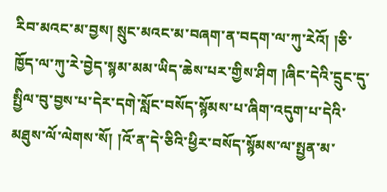རིབ་མའང་མ་བྱས། སྲུང་མའང་མ་བཞག་ན་བདག་ལ་ཀུ་རེའོ། །ཅི་ཁྱོད་ལ་ཀུ་རེ་བྱེད་སྙམ་མམ་ཡིད་ཆེས་པར་གྱིས་ཤིག །ཞིང་དེའི་དྲུང་དུ་སྤྱིལ་བུ་བྱས་པ་དེར་དགེ་སློང་བསོད་སྙོམས་པ་ཞིག་འདུག་པ་དེའི་མཐུས་ལོ་ལེགས་སོ། །འོ་ན་དེ་ཅིའི་ཕྱིར་བསོད་སྙོམས་ལ་སྤྱན་མ་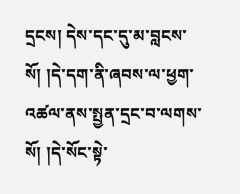དྲངས། དེས་དང་དུ་མ་བླངས་སོ། །དེ་དག་ནི་ཞབས་ལ་ཕྱག་འཚལ་ནས་སྤྱན་དྲང་བ་ལགས་སོ། །དེ་སོང་སྟེ་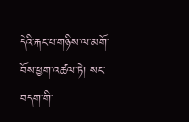དེའི་རྐང་པ་གཉིས་ལ་མགོ་བོས་ཕྱག་འཚལ་ཏེ། སང་བདག་གི་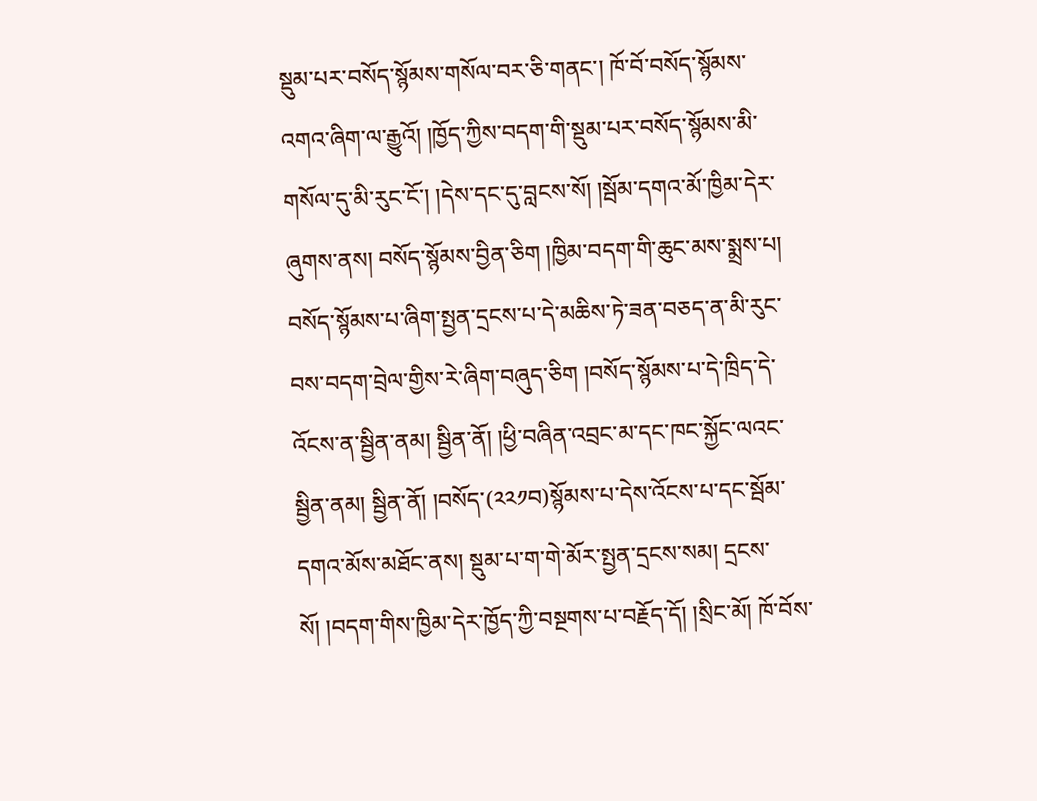སྡུམ་པར་བསོད་སྙོམས་གསོལ་བར་ཅི་གནང་། ཁོ་བོ་བསོད་སྙོམས་འགའ་ཞིག་ལ་རྒྱུའོ། །ཁྱོད་ཀྱིས་བདག་གི་སྡུམ་པར་བསོད་སྙོམས་མི་གསོལ་དུ་མི་རུང་ངོ་། །དེས་དང་དུ་བླངས་སོ། །སྦོམ་དགའ་མོ་ཁྱིམ་དེར་ཞུགས་ནས། བསོད་སྙོམས་བྱིན་ཅིག །ཁྱིམ་བདག་གི་ཆུང་མས་སྨྲས་པ། བསོད་སྙོམས་པ་ཞིག་སྤྱན་དྲངས་པ་དེ་མཆིས་ཏེ་ཟན་བཅད་ན་མི་རུང་བས་བདག་བྲེལ་གྱིས་རེ་ཞིག་བཞུད་ཅིག །བསོད་སྙོམས་པ་དེ་ཁྲིད་དེ་འོངས་ན་སྦྱིན་ནམ། སྦྱིན་ནོ། །ཕྱི་བཞིན་འབྲང་མ་དང་ཁང་སྐྱོང་ལའང་སྦྱིན་ནམ། སྦྱིན་ནོ། །བསོད་(༢༢༡བ)སྙོམས་པ་དེས་འོངས་པ་དང་སྦོམ་དགའ་མོས་མཐོང་ནས། སྡུམ་པ་ག་གེ་མོར་སྤྱན་དྲངས་སམ། དྲངས་སོ། །བདག་གིས་ཁྱིམ་དེར་ཁྱོད་ཀྱི་བསྔགས་པ་བརྗོད་དོ། །སྲིང་མོ། ཁོ་བོས་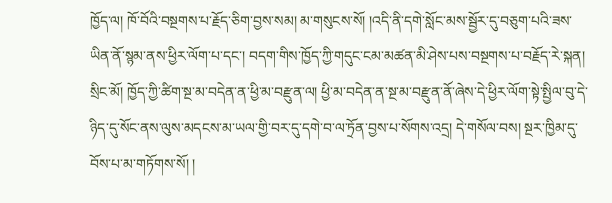ཁྱོད་ལ། ཁོ་བོའི་བསྔགས་པ་རྗོད་ཅིག་བྱས་སམ། མ་གསུངས་སོ། །འདི་ནི་དགེ་སློང་མས་སྦྱོར་དུ་བཅུག་པའི་ཟས་ཡིན་ནོ་སྙམ་ནས་ཕྱིར་ལོག་པ་དང་། བདག་གིས་ཁྱོད་ཀྱི་གདུང་ངམ་མཚན་མི་ཤེས་པས་བསྔགས་པ་བརྗོད་རེ་སྐན། སྲིང་མོ། ཁྱོད་ཀྱི་ཚིག་སྔ་མ་བདེན་ན་ཕྱི་མ་བརྫུན་ལ། ཕྱི་མ་བདེན་ན་སྔ་མ་བརྫུན་ནོ་ཞེས་དེ་ཕྱིར་ལོག་སྟེ་སྤྱིལ་བུ་དེ་ཉིད་དུ་སོང་ནས་ལུས་མདངས་མ་ཡལ་གྱི་བར་དུ་དགེ་བ་ལ་ཏྲོན་བྱས་པ་སོགས་འདྲ། དེ་གསོལ་བས། སྔར་ཁྱིམ་དུ་བོས་པ་མ་གཏོགས་སོ། །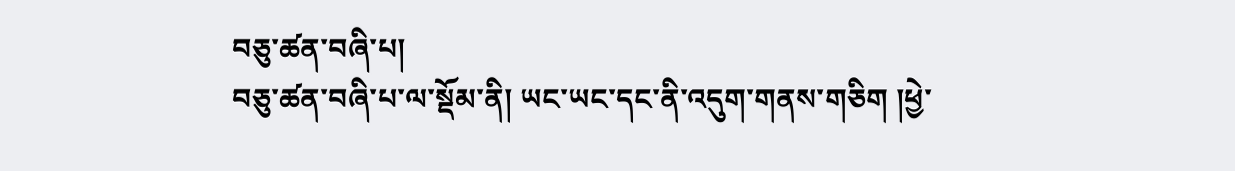བཅུ་ཚན་བཞི་པ།
བཅུ་ཚན་བཞི་པ་ལ་སྡོམ་ནི། ཡང་ཡང་དང་ནི་འདུག་གནས་གཅིག །ཕྱེ་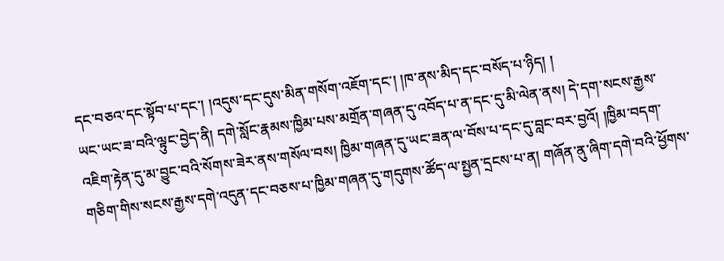དང་བཅའ་དང་སྟོབ་པ་དང་། །འདུས་དང་དུས་མིན་གསོག་འཇོག་དང་། །ཁ་ནས་མིད་དང་བསོད་པ་ཉིད། །
ཡང་ཡང་ཟ་བའི་ལྟུང་བྱེད་ནི། དགེ་སློང་རྣམས་ཁྱིམ་པས་མགྲོན་གཞན་དུ་འབོད་པ་ན་དང་དུ་མི་ལེན་ནས། དེ་དག་སངས་རྒྱས་འཇིག་རྟེན་དུ་མ་བྱུང་བའི་སོགས་ཟེར་ནས་གསོལ་བས། ཁྱིམ་གཞན་དུ་ཡང་ཟན་ལ་བོས་པ་དང་དུ་བླང་བར་བྱའོ། །ཁྱིམ་བདག་གཅིག་གིས་སངས་རྒྱས་དགེ་འདུན་དང་བཅས་པ་ཁྱིམ་གཞན་དུ་གདུགས་ཚོད་ལ་སྤྱན་དྲངས་པ་ན། གཞོན་ནུ་ཞིག་དགེ་བའི་ཕྱོགས་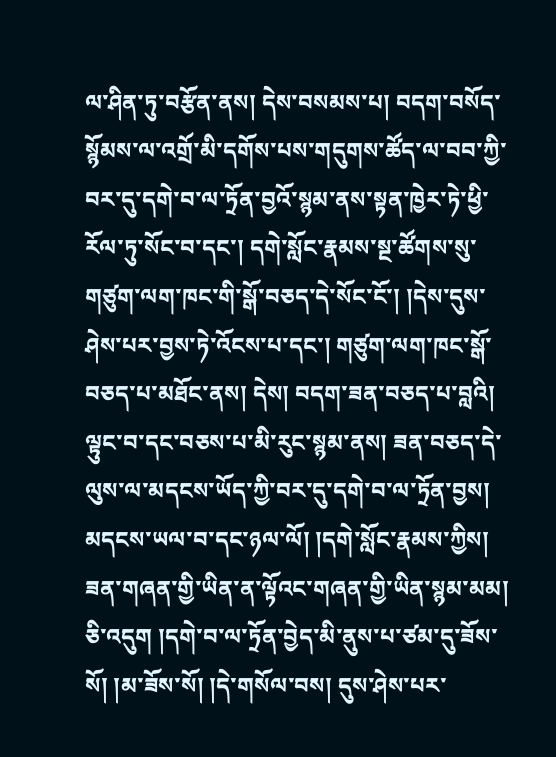ལ་ཤིན་ཏུ་བརྩོན་ནས། དེས་བསམས་པ། བདག་བསོད་སྙོམས་ལ་འགྲོ་མི་དགོས་པས་གདུགས་ཚོད་ལ་བབ་ཀྱི་བར་དུ་དགེ་བ་ལ་ཏྲོན་བྱའོ་སྙམ་ནས་སྟན་ཁྱེར་ཏེ་ཕྱི་རོལ་ཏུ་སོང་བ་དང་། དགེ་སློང་རྣམས་སྔ་ཚོགས་སུ་གཙུག་ལག་ཁང་གི་སྒོ་བཅད་དེ་སོང་ངོ་། །དེས་དུས་ཤེས་པར་བྱས་ཏེ་འོངས་པ་དང་། གཙུག་ལག་ཁང་སྒོ་བཅད་པ་མཐོང་ནས། དེས། བདག་ཟན་བཅད་པ་བླའི། ལྟུང་བ་དང་བཅས་པ་མི་རུང་སྙམ་ནས། ཟན་བཅད་དེ་ལུས་ལ་མདངས་ཡོད་ཀྱི་བར་དུ་དགེ་བ་ལ་ཏྲོན་བྱས། མདངས་ཡལ་བ་དང་ཉལ་ལོ། །དགེ་སློང་རྣམས་ཀྱིས། ཟན་གཞན་གྱི་ཡིན་ན་ལྟོའང་གཞན་གྱི་ཡིན་སྙམ་མམ། ཅི་འདུག །དགེ་བ་ལ་ཏྲོན་བྱེད་མི་ནུས་པ་ཙམ་དུ་ཟོས་སོ། །མ་ཟོས་སོ། །དེ་གསོལ་བས། དུས་ཤེས་པར་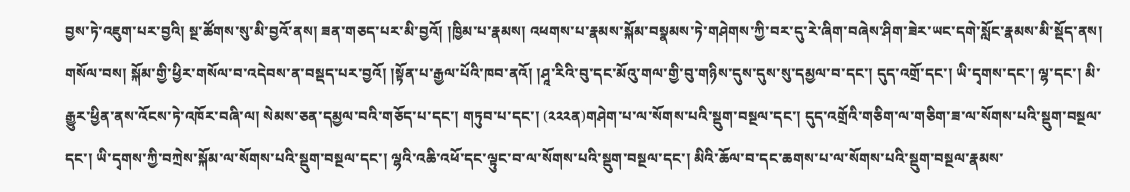བྱས་ཏེ་འཇུག་པར་བྱའི། སྔ་ཚོགས་སུ་མི་བྱའོ་ནས། ཟན་གཅད་པར་མི་བྱའོ། །ཁྱིམ་པ་རྣམས། འཕགས་པ་རྣམས་སྐོམ་བསྣམས་ཏེ་གཤེགས་ཀྱི་བར་དུ་རེ་ཞིག་བཞེས་ཤིག་ཟེར་ཡང་དགེ་སློང་རྣམས་མི་སྡོད་ནས། གསོལ་བས། སྐོམ་གྱི་ཕྱིར་གསོལ་བ་འདེབས་ན་བསྡད་པར་བྱའོ། །སྟོན་པ་རྒྱལ་པོའི་ཁབ་ནའོ། །ཤཱ་རིའི་བུ་དང་མོའུ་གལ་གྱི་བུ་གཉིས་དུས་དུས་སུ་དམྱལ་བ་དང་། དུད་འགྲོ་དང་། ཡི་དྭགས་དང་། ལྷ་དང་། མི་རྒྱུར་ཕྱིན་ནས་འོངས་ཏེ་འཁོར་བཞི་ལ། སེམས་ཅན་དམྱལ་བའི་གཅོད་པ་དང་། གཏུབ་པ་དང་། (༢༢༢ན)གཤེག་པ་ལ་སོགས་པའི་སྡུག་བསྔལ་དང་། དུད་འགྲོའི་གཅིག་ལ་གཅིག་ཟ་ལ་སོགས་པའི་སྡུག་བསྔལ་དང་། ཡི་དྭགས་ཀྱི་བཀྲེས་སྐོམ་ལ་སོགས་པའི་སྡུག་བསྔལ་དང་། ལྷའི་འཆི་འཕོ་དང་ལྟུང་བ་ལ་སོགས་པའི་སྡུག་བསྔལ་དང་། མིའི་ཆོལ་བ་དང་ཆགས་པ་ལ་སོགས་པའི་སྡུག་བསྔལ་རྣམས་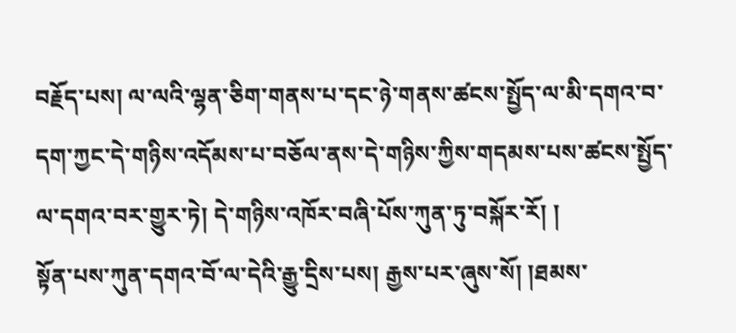བརྗོད་པས། ལ་ལའི་ལྷན་ཅིག་གནས་པ་དང་ཉེ་གནས་ཚངས་སྤྱོད་ལ་མི་དགའ་བ་དག་ཀྱང་དེ་གཉིས་འདོམས་པ་བཅོལ་ནས་དེ་གཉིས་ཀྱིས་གདམས་པས་ཚངས་སྤྱོད་ལ་དགའ་བར་གྱུར་ཏེ། དེ་གཉིས་འཁོར་བཞི་པོས་ཀུན་ཏུ་བསྐོར་རོ། །
སྟོན་པས་ཀུན་དགའ་བོ་ལ་དེའི་རྒྱུ་དྲིས་པས། རྒྱས་པར་ཞུས་སོ། །ཐམས་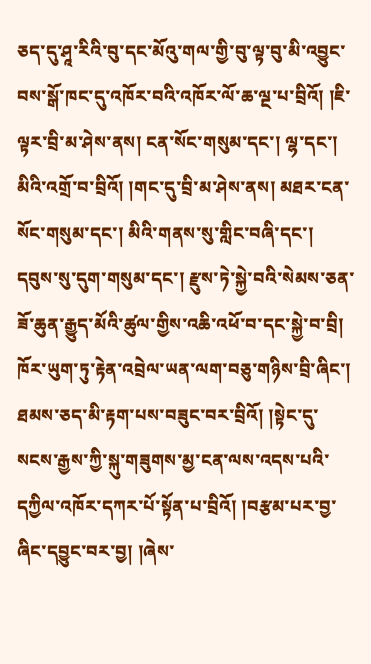ཅད་དུ་ཤཱ་རིའི་བུ་དང་མོའུ་གལ་གྱི་བུ་ལྟ་བུ་མི་འབྱུང་བས་སྒོ་ཁང་དུ་འཁོར་བའི་འཁོར་ལོ་ཆ་ལྔ་པ་བྲིའོ། །ཇི་ལྟར་བྲི་མ་ཤེས་ནས། ངན་སོང་གསུམ་དང་། ལྷ་དང་། མིའི་འགྲོ་བ་བྲིའོ། །གང་དུ་བྲི་མ་ཤེས་ནས། མཐར་ངན་སོང་གསུམ་དང་། མིའི་གནས་སུ་གླིང་བཞི་དང་། དབུས་སུ་དུག་གསུམ་དང་། རྫུས་ཏེ་སྐྱེ་བའི་སེམས་ཅན་ཟོ་ཆུན་རྒྱུད་མོའི་ཚུལ་གྱིས་འཆི་འཕོ་བ་དང་སྐྱེ་བ་བྲི། ཁོར་ཡུག་ཏུ་རྟེན་འབྲེལ་ཡན་ལག་བཅུ་གཉིས་བྲི་ཞིང་། ཐམས་ཅད་མི་རྟག་པས་བཟུང་བར་བྲིའོ། །སྟེང་དུ་སངས་རྒྱས་ཀྱི་སྐུ་གཟུགས་མྱ་ངན་ལས་འདས་པའི་དཀྱིལ་འཁོར་དཀར་པོ་སྟོན་པ་བྲིའོ། །བརྩམ་པར་བྱ་ཞིང་དབྱུང་བར་བྱ། །ཞེས་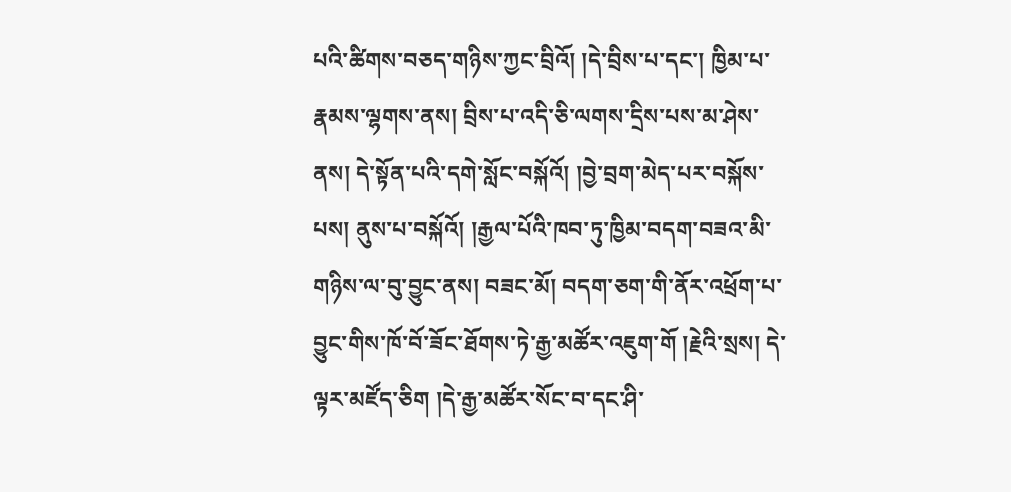པའི་ཚིགས་བཅད་གཉིས་ཀྱང་བྲིའོ། །དེ་བྲིས་པ་དང་། ཁྱིམ་པ་རྣམས་ལྷགས་ནས། བྲིས་པ་འདི་ཅི་ལགས་དྲིས་པས་མ་ཤེས་ནས། དེ་སྟོན་པའི་དགེ་སློང་བསྐོའོ། །བྱེ་བྲག་མེད་པར་བསྐོས་པས། ནུས་པ་བསྐོའོ། །རྒྱལ་པོའི་ཁབ་ཏུ་ཁྱིམ་བདག་བཟའ་མི་གཉིས་ལ་བུ་བྱུང་ནས། བཟང་མོ། བདག་ཅག་གི་ནོར་འཕྲོག་པ་བྱུང་གིས་ཁོ་བོ་ཟོང་ཐོགས་ཏེ་རྒྱ་མཚོར་འཇུག་གོ །རྗེའི་སྲས། དེ་ལྟར་མཛོད་ཅིག །དེ་རྒྱ་མཚོར་སོང་བ་དང་ཤི་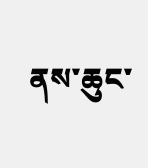ནས་ཆུང་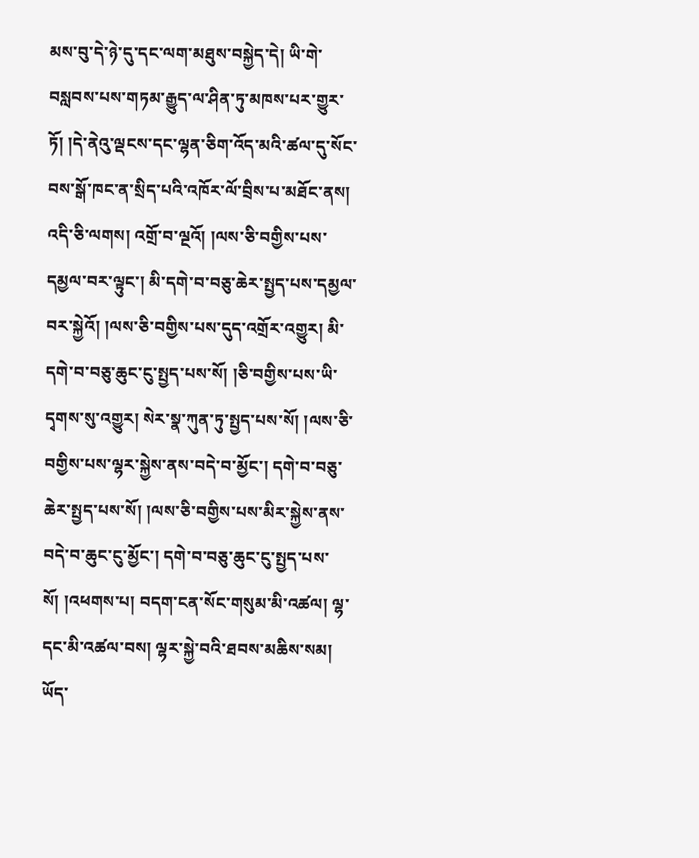མས་བུ་དེ་ཉེ་དུ་དང་ལག་མཐུས་བསྐྱེད་དེ། ཡི་གེ་བསླབས་པས་གཏམ་རྒྱུད་ལ་ཤིན་ཏུ་མཁས་པར་གྱུར་ཏོ། །དེ་ནེའུ་ལྡངས་དང་ལྷན་ཅིག་འོད་མའི་ཚལ་དུ་སོང་བས་སྒོ་ཁང་ན་སྲིད་པའི་འཁོར་ལོ་བྲིས་པ་མཐོང་ནས། འདི་ཅི་ལགས། འགྲོ་བ་ལྔའོ། །ལས་ཅི་བགྱིས་པས་དམྱལ་བར་ལྟུང་། མི་དགེ་བ་བཅུ་ཆེར་སྤྱད་པས་དམྱལ་བར་སྐྱེའོ། །ལས་ཅི་བགྱིས་པས་དུད་འགྲོར་འགྱུར། མི་དགེ་བ་བཅུ་ཆུང་ངུ་སྤྱད་པས་སོ། །ཅི་བགྱིས་པས་ཡི་དྭགས་སུ་འགྱུར། སེར་སྣ་ཀུན་ཏུ་སྤྱད་པས་སོ། །ལས་ཅི་བགྱིས་པས་ལྷར་སྐྱེས་ནས་བདེ་བ་མྱོང་། དགེ་བ་བཅུ་ཆེར་སྤྱད་པས་སོ། །ལས་ཅི་བགྱིས་པས་མིར་སྐྱེས་ནས་བདེ་བ་ཆུང་ངུ་མྱོང་། དགེ་བ་བཅུ་ཆུང་ངུ་སྤྱད་པས་སོ། །འཕགས་པ། བདག་ངན་སོང་གསུམ་མི་འཚལ། ལྷ་དང་མི་འཚལ་བས། ལྷར་སྐྱེ་བའི་ཐབས་མཆིས་སམ། ཡོད་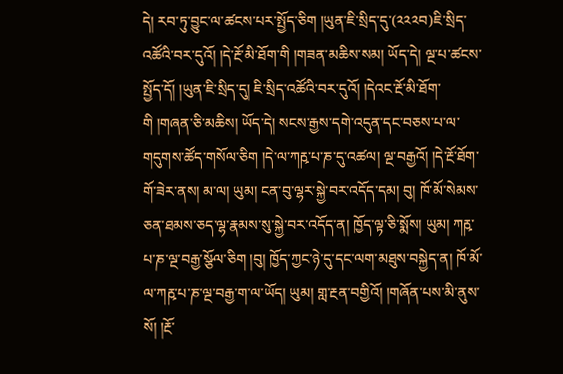དེ། རབ་ཏུ་བྱུང་ལ་ཚངས་པར་སྤྱོད་ཅིག །ཡུན་ཇི་སྲིད་དུ་(༢༢༢བ)ཇི་སྲིད་འཚོའི་བར་དུའོ། །དེ་རྔོ་མི་ཐོག་གི །གཟན་མཆིས་སམ། ཡོད་དེ། ལྔ་པ་ཚངས་སྤྱོད་དོ། །ཡུན་ཇི་སྲིད་དུ། ཇི་སྲིད་འཚོའི་བར་དུའོ། །དེའང་རྔོ་མི་ཐོག་གི །གཞན་ཅི་མཆིས། ཡོད་དེ། སངས་རྒྱས་དགེ་འདུན་དང་བཅས་པ་ལ་གདུགས་ཚོད་གསོལ་ཅིག །དེ་ལ་ཀརྵ་པ་ཎ་དུ་འཚལ། ལྔ་བརྒྱའོ། །དེ་རྔོ་ཐོག་གོ་ཟེར་ནས། མ་ལ། ཡུམ། ངན་བུ་ལྷར་སྐྱེ་བར་འདོད་དམ། བུ། ཁོ་མོ་སེམས་ཅན་ཐམས་ཅད་ལྷ་རྣམས་སུ་སྐྱེ་བར་འདོད་ན། ཁྱོད་ལྟ་ཅི་སྨོས། ཡུམ། ཀརྵ་པ་ཎ་ལྔ་བརྒྱ་སྩོལ་ཅིག །བུ། ཁྱོད་ཀྱང་ཉེ་དུ་དང་ལག་མཐུས་བསྐྱེད་ན། ཁོ་མོ་ལ་ཀརྵ་པ་ཎ་ལྔ་བརྒྱ་ག་ལ་ཡོད། ཡུམ། གླ་རྔན་བགྱིའོ། །གཞོན་པས་མི་ནུས་སོ། །རྔོ་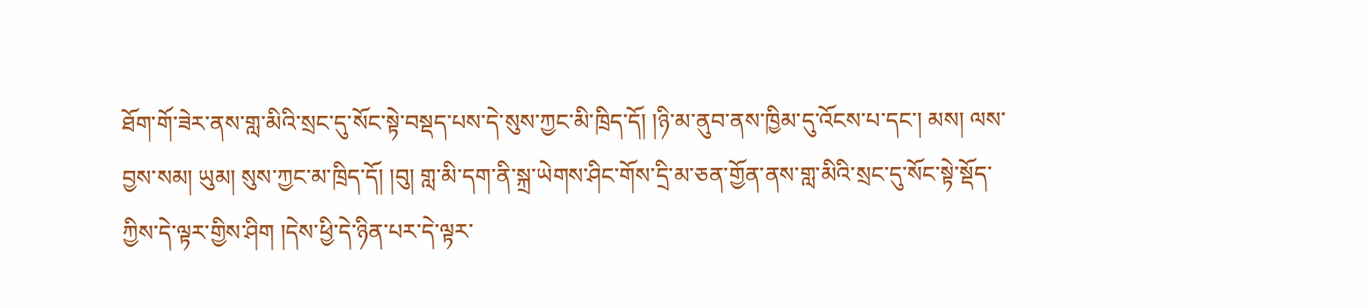ཐོག་གོ་ཟེར་ནས་གླ་མིའི་སྲང་དུ་སོང་སྟེ་བསྡད་པས་དེ་སུས་ཀྱང་མི་ཁྲིད་དོ། །ཉི་མ་ནུབ་ནས་ཁྱིམ་དུ་འོངས་པ་དང་། མས། ལས་བྱས་སམ། ཡུམ། སུས་ཀྱང་མ་ཁྲིད་དོ། །བུ། གླ་མི་དག་ནི་སྐྲ་ཡེགས་ཤིང་གོས་དྲི་མ་ཅན་གྱོན་ནས་གླ་མིའི་སྲང་དུ་སོང་སྟེ་སྡོད་ཀྱིས་དེ་ལྟར་གྱིས་ཤིག །དེས་ཕྱི་དེ་ཉིན་པར་དེ་ལྟར་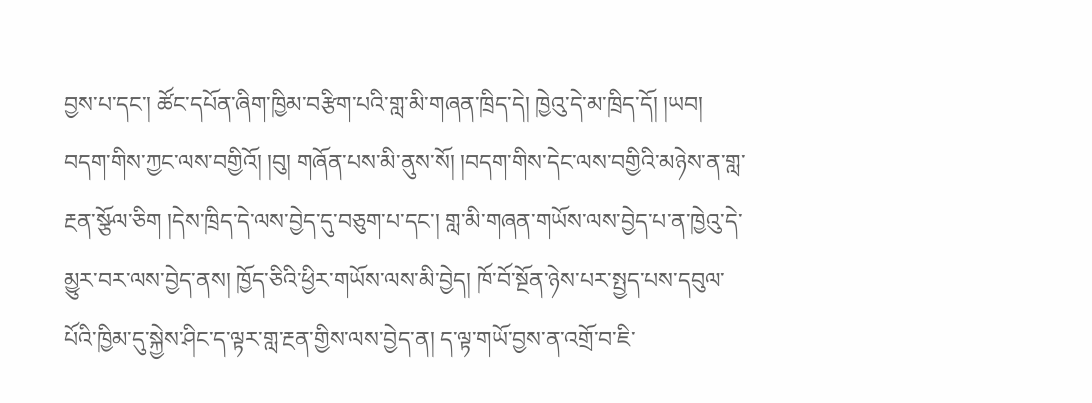བྱས་པ་དང་། ཚོང་དཔོན་ཞིག་ཁྱིམ་བརྩིག་པའི་གླ་མི་གཞན་ཁྲིད་དེ། ཁྱེའུ་དེ་མ་ཁྲིད་དོ། །ཡབ། བདག་གིས་ཀྱང་ལས་བགྱིའོ། །བུ། གཞོན་པས་མི་ནུས་སོ། །བདག་གིས་དེང་ལས་བགྱིའི་མཉེས་ན་གླ་རྔན་སྩོལ་ཅིག །དེས་ཁྲིད་དེ་ལས་བྱེད་དུ་བཅུག་པ་དང་། གླ་མི་གཞན་གཡོས་ལས་བྱེད་པ་ན་ཁྱེའུ་དེ་མྱུར་བར་ལས་བྱེད་ནས། ཁྱོད་ཅིའི་ཕྱིར་གཡོས་ལས་མི་བྱེད། ཁོ་བོ་སྔོན་ཉེས་པར་སྤྱད་པས་དབུལ་པོའི་ཁྱིམ་དུ་སྐྱེས་ཤིང་ད་ལྟར་གླ་རྔན་གྱིས་ལས་བྱེད་ན། ད་ལྟ་གཡོ་བྱས་ན་འགྲོ་བ་ཇི་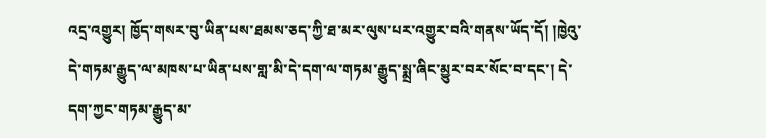འདྲ་འགྱུར། ཁྱོད་གསར་བུ་ཡིན་པས་ཐམས་ཅད་ཀྱི་ཐ་མར་ལུས་པར་འགྱུར་བའི་གནས་ཡོད་དོ། །ཁྱེའུ་དེ་གཏམ་རྒྱུད་ལ་མཁས་པ་ཡིན་པས་གླ་མི་དེ་དག་ལ་གཏམ་རྒྱུད་སྨྲ་ཞིང་མྱུར་བར་སོང་བ་དང་། དེ་དག་ཀྱང་གཏམ་རྒྱུད་མ་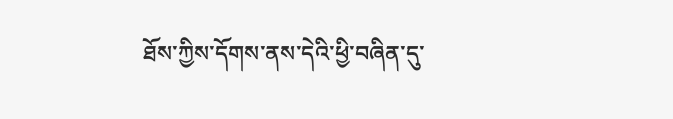ཐོས་ཀྱིས་དོགས་ནས་དེའི་ཕྱི་བཞིན་དུ་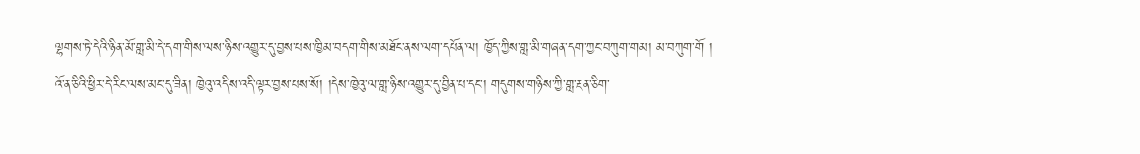ལྷགས་ཏེ་དེའི་ཉིན་མོ་གླ་མི་དེ་དག་གིས་ལས་ཉིས་འགྱུར་དུ་བྱས་པས་ཁྱིམ་བདག་གིས་མཐོང་ནས་ལག་དཔོན་ལ། ཁྱོད་ཀྱིས་གླ་མི་གཞན་དག་ཀྱང་བཀུག་གམ། མ་བཀུག་གོ །
འོ་ན་ཅིའི་ཕྱིར་དེ་རིང་ལས་མང་དུ་ཟིན། ཁྱེའུ་འདིས་འདི་ལྟར་བྱས་པས་སོ། །དེས་ཁྱེའུ་ལ་གླ་ཉིས་འགྱུར་དུ་བྱིན་པ་དང་། གདུགས་གཉིས་ཀྱི་གླ་རྔན་ཅིག་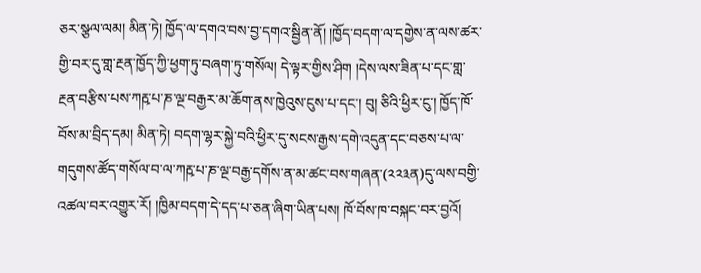ཅར་སྩལ་ལམ། མིན་ཏེ། ཁྱོད་ལ་དགའ་བས་བྱ་དགའ་སྦྱིན་ནོ། །ཁྱོད་བདག་ལ་དགྱེས་ན་ལས་ཚར་གྱི་བར་དུ་གླ་རྔན་ཁྱོད་ཀྱི་ཕྱག་ཏུ་བཞག་ཏུ་གསོལ། དེ་ལྟར་གྱིས་ཤིག །དེས་ལས་ཟིན་པ་དང་གླ་རྔན་བརྩིས་པས་ཀརྵ་པ་ཎ་ལྔ་བརྒྱར་མ་ཆོག་ནས་ཁྱེའུས་ངུས་པ་དང་། བུ། ཅིའི་ཕྱིར་ངུ་། ཁྱོད་ཁོ་བོས་མ་བྲིད་དམ། མིན་ཏེ། བདག་ལྷར་སྐྱེ་བའི་ཕྱིར་དུ་སངས་རྒྱས་དགེ་འདུན་དང་བཅས་པ་ལ་གདུགས་ཚོད་གསོལ་བ་ལ་ཀརྵ་པ་ཎ་ལྔ་བརྒྱ་དགོས་ན་མ་ཚང་བས་གཞན་(༢༢༣ན)དུ་ལས་བགྱི་འཚལ་བར་འགྱུར་རོ། །ཁྱིམ་བདག་དེ་དད་པ་ཅན་ཞིག་ཡིན་པས། ཁོ་བོས་ཁ་བསྐང་བར་བྱའོ།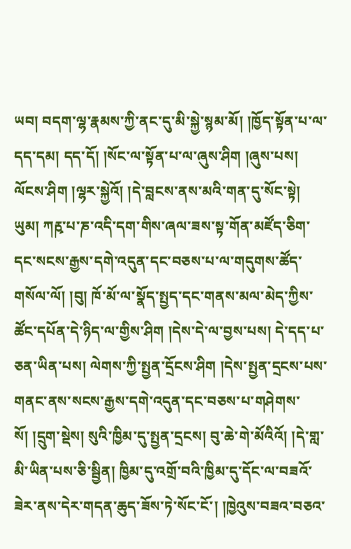ཡབ། བདག་ལྷ་རྣམས་ཀྱི་ནང་དུ་མི་སྐྱེ་སྙམ་མོ། །ཁྱོད་སྟོན་པ་ལ་དད་དམ། དད་དོ། །སོང་ལ་སྟོན་པ་ལ་ཞུས་ཤིག །ཞུས་པས། ལོངས་ཤིག །ལྷར་སྐྱེའོ། །དེ་བླངས་ནས་མའི་གན་དུ་སོང་སྟེ། ཡུམ། ཀརྵ་པ་ཎ་འདི་དག་གིས་ཞལ་ཟས་སྟ་གོན་མཛོད་ཅིག་དང་སངས་རྒྱས་དགེ་འདུན་དང་བཅས་པ་ལ་གདུགས་ཚོད་གསོལ་ལོ། །བུ། ཁོ་མོ་ལ་སྣོད་སྤྱད་དང་གནས་མལ་མེད་ཀྱིས་ཚོང་དཔོན་དེ་ཉིད་ལ་གྱིས་ཤིག །དེས་དེ་ལ་བྱས་པས། དེ་དད་པ་ཅན་ཡིན་པས། ལེགས་ཀྱི་སྤྱན་དྲོངས་ཤིག །དེས་སྤྱན་དྲངས་པས་གནང་ནས་སངས་རྒྱས་དགེ་འདུན་དང་བཅས་པ་གཤེགས་སོ། །དྲུག་སྡེས། སུའི་ཁྱིམ་དུ་སྤྱན་དྲངས། བུ་ཆེ་གེ་མོའིའོ། །དེ་གླ་མི་ཡིན་པས་ཅི་སྦྱིན། ཁྱིམ་དུ་འགྲོ་བའི་ཁྱིམ་དུ་དོང་ལ་བཟའོ་ཟེར་ནས་དེར་གདན་ཆུད་ཟོས་ཏེ་སོང་ངོ་། །ཁྱེའུས་བཟའ་བཅའ་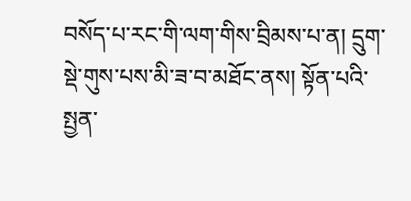བསོད་པ་རང་གི་ལག་གིས་བྲིམས་པ་ན། དྲུག་སྡེ་གུས་པས་མི་ཟ་བ་མཐོང་ནས། སྟོན་པའི་སྤྱན་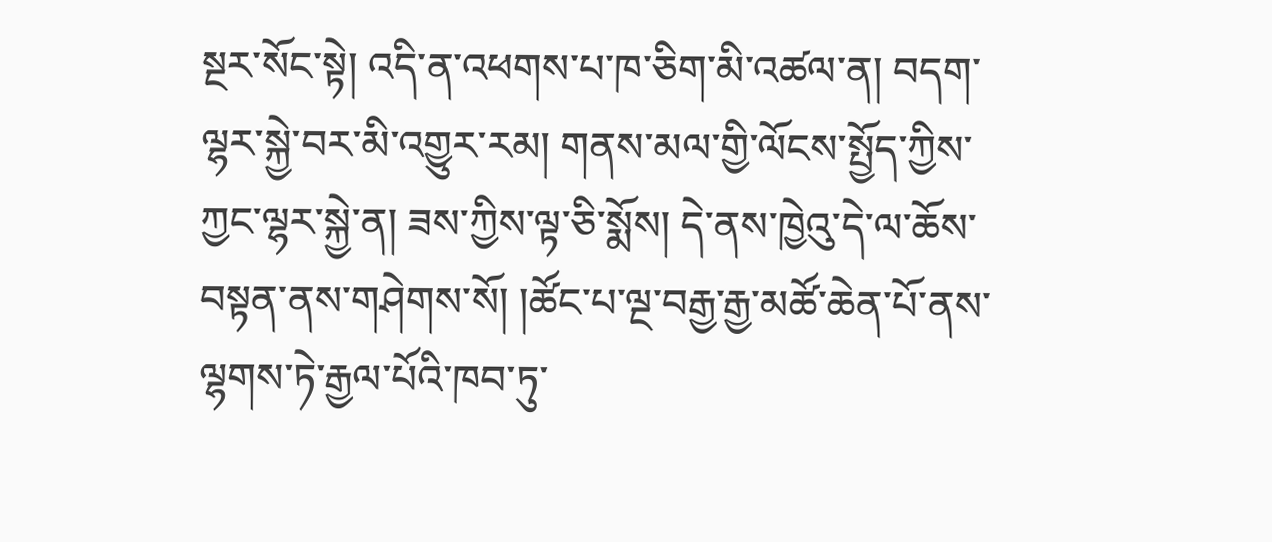སྔར་སོང་སྟེ། འདི་ན་འཕགས་པ་ཁ་ཅིག་མི་འཚལ་ན། བདག་ལྷར་སྐྱེ་བར་མི་འགྱུར་རམ། གནས་མལ་གྱི་ལོངས་སྤྱོད་ཀྱིས་ཀྱང་ལྷར་སྐྱེ་ན། ཟས་ཀྱིས་ལྟ་ཅི་སྨོས། དེ་ནས་ཁྱེའུ་དེ་ལ་ཆོས་བསྟན་ནས་གཤེགས་སོ། །ཚོང་པ་ལྔ་བརྒྱ་རྒྱ་མཚོ་ཆེན་པོ་ནས་ལྷགས་ཏེ་རྒྱལ་པོའི་ཁབ་ཏུ་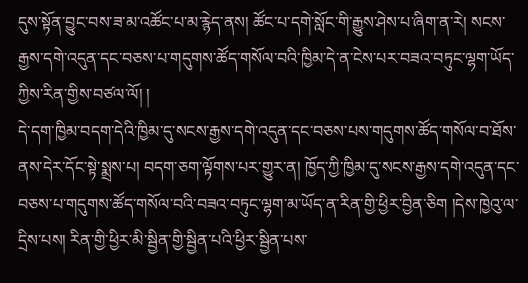དུས་སྟོན་བྱུང་བས་ཟ་མ་འཚོང་པ་མ་རྙེད་ནས། ཚོང་པ་དགེ་སློང་གི་རྒྱུས་ཤེས་པ་ཞིག་ན་རེ། སངས་རྒྱས་དགེ་འདུན་དང་བཅས་པ་གདུགས་ཚོད་གསོལ་བའི་ཁྱིམ་དེ་ན་ངེས་པར་བཟའ་བཏུང་ལྷག་ཡོད་ཀྱིས་རིན་གྱིས་བཙལ་ལོ། །
དེ་དག་ཁྱིམ་བདག་དེའི་ཁྱིམ་དུ་སངས་རྒྱས་དགེ་འདུན་དང་བཅས་པས་གདུགས་ཚོད་གསོལ་བ་ཐོས་ནས་དེར་དོང་སྟེ་སྨྲས་པ། བདག་ཅག་ལྟོགས་པར་གྱུར་ན། ཁྱོད་ཀྱི་ཁྱིམ་དུ་སངས་རྒྱས་དགེ་འདུན་དང་བཅས་པ་གདུགས་ཚོད་གསོལ་བའི་བཟའ་བཏུང་ལྷག་མ་ཡོད་ན་རིན་གྱི་ཕྱིར་བྱིན་ཅིག །དེས་ཁྱེའུ་ལ་དྲིས་པས། རིན་གྱི་ཕྱིར་མི་སྦྱིན་གྱི་སྦྱིན་པའི་ཕྱིར་སྦྱིན་པས་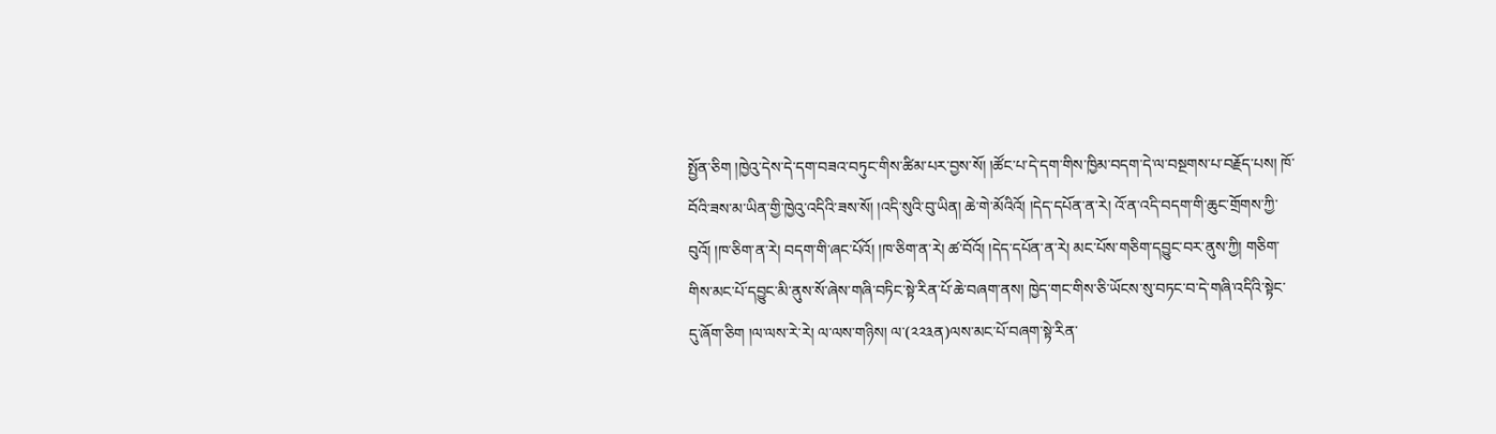སྤྱོན་ཅིག །ཁྱེའུ་དེས་དེ་དག་བཟའ་བཏུང་གིས་ཚིམ་པར་བྱས་སོ། །ཚོང་པ་དེ་དག་གིས་ཁྱིམ་བདག་དེ་ལ་བསྔགས་པ་བརྗོད་པས། ཁོ་བོའི་ཟས་མ་ཡིན་གྱི་ཁྱེའུ་འདིའི་ཟས་སོ། །འདི་སུའི་བུ་ཡིན། ཆེ་གེ་མོའིའོ། །དེད་དཔོན་ན་རེ། འོ་ན་འདི་བདག་གི་ཆུང་གྲོགས་ཀྱི་བུའོ། །ཁ་ཅིག་ན་རེ། བདག་གི་ཞང་པོའོ། །ཁ་ཅིག་ན་རེ། ཚ་བོའོ། །དེད་དཔོན་ན་རེ། མང་པོས་གཅིག་དབྱུང་བར་ནུས་ཀྱི། གཅིག་གིས་མང་པོ་དབྱུང་མི་ནུས་སོ་ཞེས་གཞི་བཏིང་སྟེ་རིན་པོ་ཆེ་བཞག་ནས། ཁྱེད་གང་གིས་ཅི་ཡོངས་སུ་བཏང་བ་དེ་གཞི་འདིའི་སྟེང་དུ་ཞོག་ཅིག །ལ་ལས་རེ་རེ། ལ་ལས་གཉིས། ལ་(༢༢༣ན)ལས་མང་པོ་བཞག་སྟེ་རིན་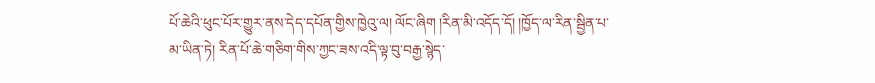པོ་ཆེའི་ཕུང་པོར་གྱུར་ནས་དེད་དཔོན་གྱིས་ཁྱེའུ་ལ། ལོང་ཞིག །རིན་མི་འདོད་དོ། །ཁྱོད་ལ་རིན་སྦྱིན་པ་མ་ཡིན་ཏེ། རིན་པོ་ཆེ་གཅིག་གིས་ཀྱང་ཟས་འདི་ལྟ་བུ་བརྒྱ་སྙེད་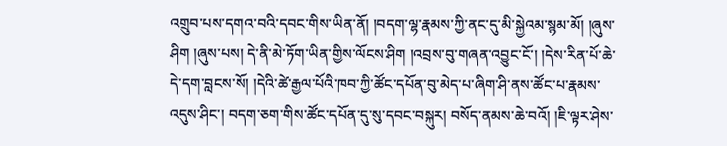འགྲུབ་པས་དགའ་བའི་དབང་གིས་ཡིན་ནོ། །བདག་ལྷ་རྣམས་ཀྱི་ནང་དུ་མི་སྐྱེའམ་སྙམ་མོ། །ཞུས་ཤིག །ཞུས་པས། དེ་ནི་མེ་ཏོག་ཡིན་གྱིས་ལོངས་ཤིག །འབྲས་བུ་གཞན་འབྱུང་ངོ་། །དེས་རིན་པོ་ཆེ་དེ་དག་བླངས་སོ། །དེའི་ཚེ་རྒྱལ་པོའི་ཁབ་ཀྱི་ཚོང་དཔོན་བུ་མེད་པ་ཞིག་ཤི་ནས་ཚོང་པ་རྣམས་འདུས་ཤིང་། བདག་ཅག་གིས་ཚོང་དཔོན་དུ་སུ་དབང་བསྐུར། བསོད་ནམས་ཆེ་བའོ། །ཇི་ལྟར་ཤེས་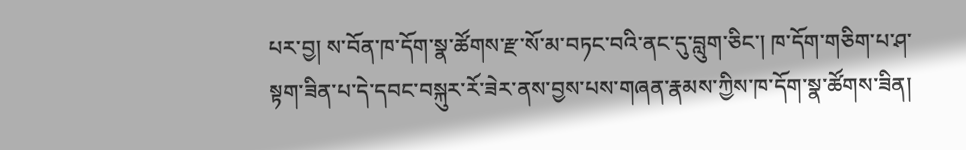པར་བྱ། ས་བོན་ཁ་དོག་སྣ་ཚོགས་རྫ་སོ་མ་བཏང་བའི་ནང་དུ་བླུག་ཅིང་། ཁ་དོག་གཅིག་པ་ཤ་སྟག་ཟིན་པ་དེ་དབང་བསྐུར་རོ་ཟེར་ནས་བྱས་པས་གཞན་རྣམས་ཀྱིས་ཁ་དོག་སྣ་ཚོགས་ཟིན།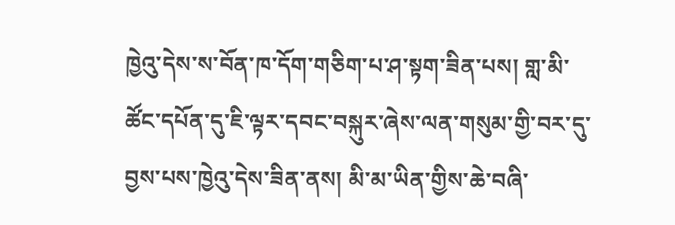ཁྱེའུ་དེས་ས་བོན་ཁ་དོག་གཅིག་པ་ཤ་སྟག་ཟིན་པས། གླ་མི་ཚོང་དཔོན་དུ་ཇི་ལྟར་དབང་བསྐུར་ཞེས་ལན་གསུམ་གྱི་བར་དུ་བྱས་པས་ཁྱེའུ་དེས་ཟིན་ནས། མི་མ་ཡིན་གྱིས་ཆེ་བཞི་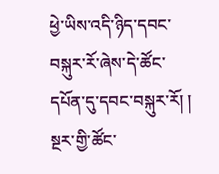ཕྱེ་ཡིས་འདི་ཉིད་དབང་བསྐུར་རོ་ཞེས་དེ་ཚོང་དཔོན་དུ་དབང་བསྐུར་རོ། །
སྔར་གྱི་ཚོང་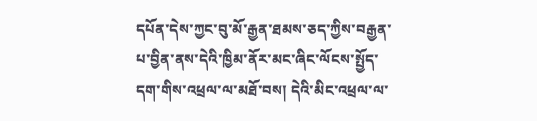དཔོན་དེས་ཀྱང་བུ་མོ་རྒྱན་ཐམས་ཅད་ཀྱིས་བརྒྱན་པ་བྱིན་ནས་དེའི་ཁྱིམ་ནོར་མང་ཞིང་ལོངས་སྤྱོད་དག་གིས་འཕྲལ་ལ་མཐོ་བས། དེའི་མིང་འཕྲལ་ལ་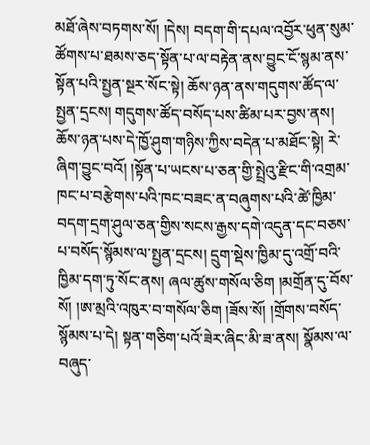མཐོ་ཞེས་བཏགས་སོ། །དེས། བདག་གི་དཔལ་འབྱོར་ཕུན་སུམ་ཚོགས་པ་ཐམས་ཅད་སྟོན་པ་ལ་བརྟེན་ནས་བྱུང་ངོ་སྙམ་ནས་སྟོན་པའི་སྤྱན་སྔར་སོང་སྟེ། ཆོས་ཉན་ནས་གདུགས་ཚོད་ལ་སྤྱན་དྲངས། གདུགས་ཚོད་བསོད་པས་ཚིམ་པར་བྱས་ནས། ཆོས་ཉན་པས་དེ་ཁྱོ་ཤུག་གཉིས་ཀྱིས་བདེན་པ་མཐོང་སྟེ། རེ་ཞིག་བྱུང་བའོ། །སྟོན་པ་ཡངས་པ་ཅན་གྱི་སྤྲེའུ་རྫིང་གི་འགྲམ་ཁང་པ་བརྩེགས་པའི་ཁང་བཟང་ན་བཞུགས་པའི་ཚེ་ཁྱིམ་བདག་དྲག་ཤུལ་ཅན་གྱིས་སངས་རྒྱས་དགེ་འདུན་དང་བཅས་པ་བསོད་སྙོམས་ལ་སྤྱན་དྲངས། དྲུག་སྡེས་ཁྱིམ་དུ་འགྲོ་བའི་ཁྱིམ་དག་ཏུ་སོང་ནས། ཞལ་ཚུས་གསོལ་ཅིག །མགྲོན་དུ་བོས་སོ། །ཨ་མྲའི་འཁུར་བ་གསོལ་ཅིག །ཟོས་སོ། །གྲོགས་བསོད་སྙོམས་པ་དེ། སྟན་གཅིག་པའོ་ཟེར་ཞིང་མི་ཟ་ནས། སྣོམས་ལ་བཞུད་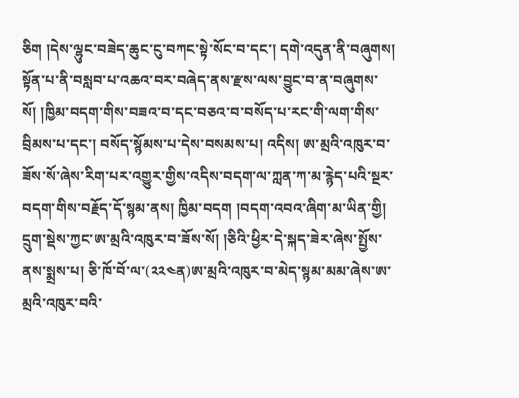ཅིག །དེས་ལྷུང་བཟེད་ཆུང་ངུ་བཀང་སྟེ་སོང་བ་དང་། དགེ་འདུན་ནི་བཞུགས། སྟོན་པ་ནི་བསླབ་པ་འཆའ་བར་བཞེད་ནས་རྫས་ལས་བྱུང་བ་ན་བཞུགས་སོ། །ཁྱིམ་བདག་གིས་བཟའ་བ་དང་བཅའ་བ་བསོད་པ་རང་གི་ལག་གིས་བྲིམས་པ་དང་། བསོད་སྙོམས་པ་དེས་བསམས་པ། འདིས། ཨ་མྲའི་འཁུར་བ་ཟོས་སོ་ཞེས་རིག་པར་འགྱུར་གྱིས་འདིས་བདག་ལ་ཀླན་ཀ་མ་རྙེད་པའི་སྔར་བདག་གིས་བརྗོད་དོ་སྙམ་ནས། ཁྱིམ་བདག །བདག་འབའ་ཞིག་མ་ཡིན་གྱི། དྲུག་སྡེས་ཀྱང་ཨ་མྲའི་འཁུར་བ་ཟོས་སོ། །ཅིའི་ཕྱིར་དེ་སྐད་ཟེར་ཞེས་སྤྱོས་ནས་སྨྲས་པ། ཅི་ཁོ་བོ་ལ་(༢༢༤ན)ཨ་མྲའི་འཁུར་བ་མེད་སྙམ་མམ་ཞེས་ཨ་མྲའི་འཁུར་བའི་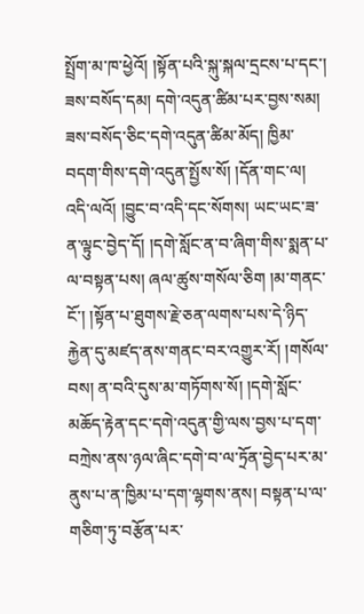སྤྲོག་མ་ཁ་ཕྱེའོ། །སྟོན་པའི་སྐུ་སྐལ་དྲངས་པ་དང་། ཟས་བསོད་དམ། དགེ་འདུན་ཚིམ་པར་བྱས་སམ། ཟས་བསོད་ཅིང་དགེ་འདུན་ཚིམ་མོད། ཁྱིམ་བདག་གིས་དགེ་འདུན་སྤྱོས་སོ། །དོན་གང་ལ། འདི་ལའོ། །བྱུང་བ་འདི་དང་སོགས། ཡང་ཡང་ཟ་ན་ལྟུང་བྱེད་དོ། །དགེ་སློང་ན་བ་ཞིག་གིས་སྨན་པ་ལ་བསྟན་པས། ཞལ་ཚུས་གསོལ་ཅིག །མ་གནང་ངོ་། །སྟོན་པ་ཐུགས་རྗེ་ཅན་ལགས་པས་དེ་ཉིད་རྐྱེན་དུ་མཛད་ནས་གནང་བར་འགྱུར་རོ། །གསོལ་བས། ན་བའི་དུས་མ་གཏོགས་སོ། །དགེ་སློང་མཆོད་རྟེན་དང་དགེ་འདུན་གྱི་ལས་བྱས་པ་དག་བཀྲེས་ནས་ཉལ་ཞིང་དགེ་བ་ལ་ཏྲོན་བྱེད་པར་མ་ནུས་པ་ན་ཁྱིམ་པ་དག་ལྷགས་ནས། བསྟན་པ་ལ་གཅིག་ཏུ་བརྩོན་པར་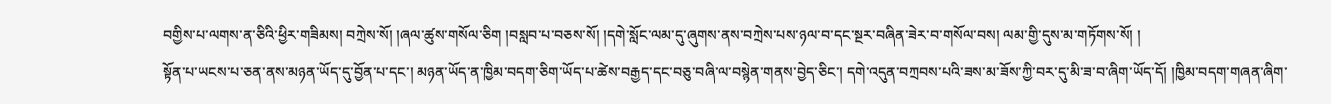བགྱིས་པ་ལགས་ན་ཅིའི་ཕྱིར་གཟིམས། བཀྲེས་སོ། །ཞལ་ཚུས་གསོལ་ཅིག །བསླབ་པ་བཅས་སོ། །དགེ་སློང་ལམ་དུ་ཞུགས་ནས་བཀྲེས་པས་ཉལ་བ་དང་སྔར་བཞིན་ཟེར་བ་གསོལ་བས། ལམ་གྱི་དུས་མ་གཏོགས་སོ། །
སྟོན་པ་ཡངས་པ་ཅན་ནས་མཉན་ཡོད་དུ་བྱོན་པ་དང་། མཉན་ཡོད་ན་ཁྱིམ་བདག་ཅིག་ཡོད་པ་ཚེས་བརྒྱད་དང་བཅུ་བཞི་ལ་བསྙེན་གནས་བྱེད་ཅིང་། དགེ་འདུན་བཀྲབས་པའི་ཟས་མ་ཟོས་ཀྱི་བར་དུ་མི་ཟ་བ་ཞིག་ཡོད་དོ། །ཁྱིམ་བདག་གཞན་ཞིག་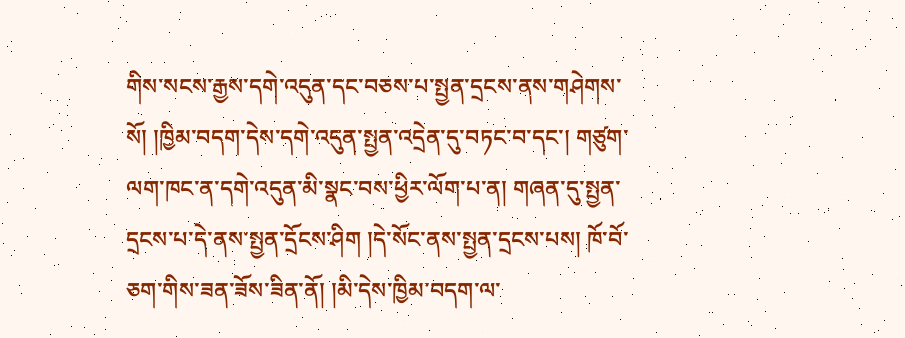གིས་སངས་རྒྱས་དགེ་འདུན་དང་བཅས་པ་སྤྱན་དྲངས་ནས་གཤེགས་སོ། །ཁྱིམ་བདག་དེས་དགེ་འདུན་སྤྱན་འདྲེན་དུ་བཏང་བ་དང་། གཙུག་ལག་ཁང་ན་དགེ་འདུན་མི་སྣང་བས་ཕྱིར་ལོག་པ་ན། གཞན་དུ་སྤྱན་དྲངས་པ་དེ་ནས་སྤྱན་དྲོངས་ཤིག །དེ་སོང་ནས་སྤྱན་དྲངས་པས། ཁོ་བོ་ཅག་གིས་ཟན་ཟོས་ཟིན་ནོ། །མི་དེས་ཁྱིམ་བདག་ལ་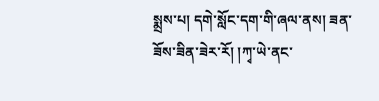སྨྲས་པ། དགེ་སློང་དག་གི་ཞལ་ནས། ཟན་ཟོས་ཟིན་ཟེར་རོ། །ཀྭ་ཡེ་ནང་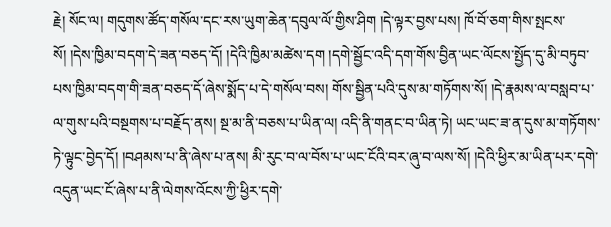རྗེ། སོང་ལ། གདུགས་ཚོད་གསོལ་དང་རས་ཡུག་ཆེན་དབུལ་ལོ་གྱིས་ཤིག །དེ་ལྟར་བྱས་པས། ཁོ་བོ་ཅག་གིས་སྤངས་སོ། །དེས་ཁྱིམ་བདག་དེ་ཟན་བཅད་དོ། །དེའི་ཁྱིམ་མཚེས་དག །དགེ་སྦྱོང་འདི་དག་གོས་བྱིན་ཡང་ལོངས་སྤྱོད་དུ་མི་བཏུབ་པས་ཁྱིམ་བདག་གི་ཟན་བཅད་དོ་ཞེས་སྨོད་པ་དེ་གསོལ་བས། གོས་སྦྱིན་པའི་དུས་མ་གཏོགས་སོ། །དེ་རྣམས་ལ་བསླབ་པ་ལ་གུས་པའི་བསྔགས་པ་བརྗོད་ནས། སྔ་མ་ནི་བཅས་པ་ཡིན་ལ། འདི་ནི་གནང་བ་ཡིན་ཏེ། ཡང་ཡང་ཟ་ན་དུས་མ་གཏོགས་ཏེ་ལྟུང་བྱེད་དོ། །བཤམས་པ་ནི་ཞེས་པ་ནས། མི་རུང་བ་ལ་བོས་པ་ཡང་ངོའི་བར་ཞུ་བ་ལས་སོ། །དེའི་ཕྱིར་མ་ཡིན་པར་དགེ་འདུན་ཡང་ངོ་ཞེས་པ་ནི་ལེགས་འོངས་ཀྱི་ཕྱིར་དགེ་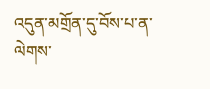འདུན་མགྲོན་དུ་བོས་པ་ན་ལེགས་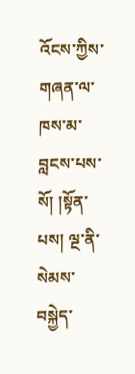འོངས་ཀྱིས་གཞན་ལ་ཁས་མ་བླངས་པས་སོ། །སྟོན་པས། ལྔ་ནི་སེམས་བསྐྱེད་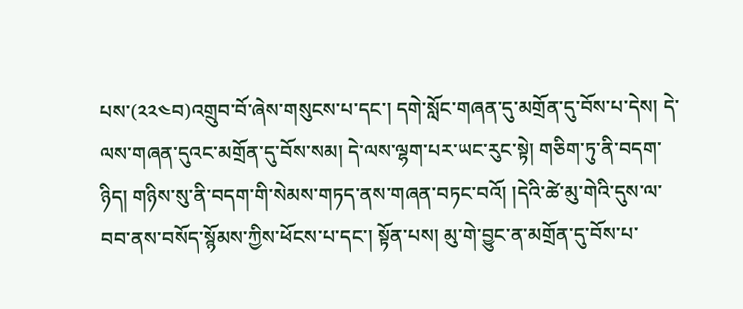པས་(༢༢༤བ)འགྲུབ་བོ་ཞེས་གསུངས་པ་དང་། དགེ་སློང་གཞན་དུ་མགྲོན་དུ་བོས་པ་དེས། དེ་ལས་གཞན་དུའང་མགྲོན་དུ་བོས་སམ། དེ་ལས་ལྷག་པར་ཡང་རུང་སྟེ། གཅིག་ཏུ་ནི་བདག་ཉིད། གཉིས་སུ་ནི་བདག་གི་སེམས་གཏད་ནས་གཞན་བཏང་བའོ། །དེའི་ཚེ་མུ་གེའི་དུས་ལ་བབ་ནས་བསོད་སྙོམས་ཀྱིས་ཕོངས་པ་དང་། སྟོན་པས། མུ་གེ་བྱུང་ན་མགྲོན་དུ་བོས་པ་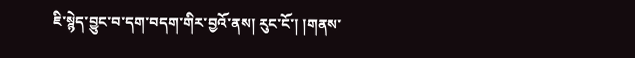ཇི་སྙེད་བྱུང་བ་དག་བདག་གིར་བྱའོ་ནས། རུང་ངོ་། །གནས་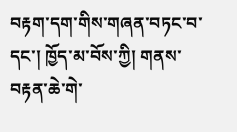བརྟག་དག་གིས་གཞན་བཏང་བ་དང་། ཁྱོད་མ་བོས་ཀྱི། གནས་བརྟན་ཆེ་གེ་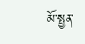མོ་སྤྱན་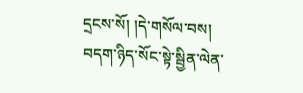དྲངས་སོ། །དེ་གསོལ་བས། བདག་ཉིད་སོང་སྟེ་སྦྱིན་ལེན་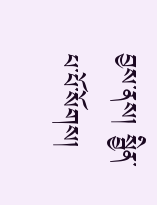བྱས་ནས། སྦྱིན་པ་པོ་སོགས།